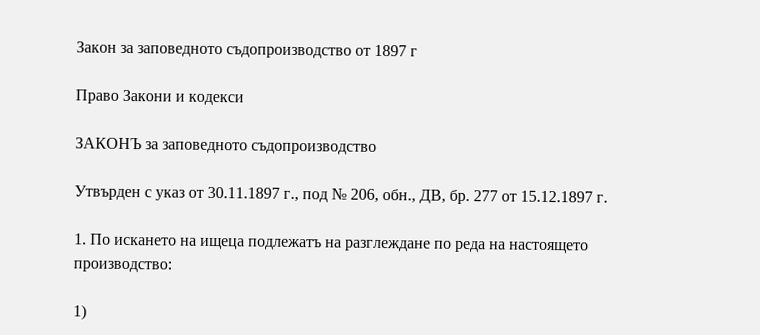Закон за заповедното съдопроизводство от 1897 г

Право Закони и кодекси

ЗАКОНЪ за заповедното съдопроизводство

Утвърден с указ от 30.11.1897 г., под № 206, обн., ДВ, бр. 277 от 15.12.1897 г.

1. По искането на ищеца подлежатъ на разглеждане по реда на настоящето
производство:

1)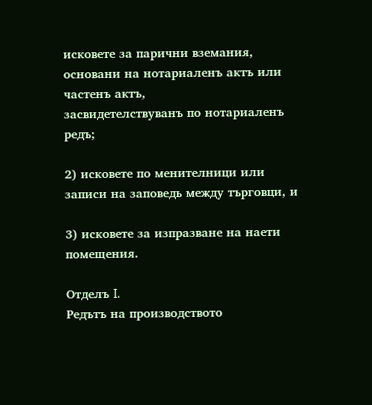исковете за парични вземания, основани на нотариаленъ актъ или частенъ актъ,
засвидетелствуванъ по нотариаленъ редъ;

2) исковете по менителници или записи на заповедь между търговци, и

3) исковете за изпразване на наети помещения.

Отделъ I.
Редътъ на производството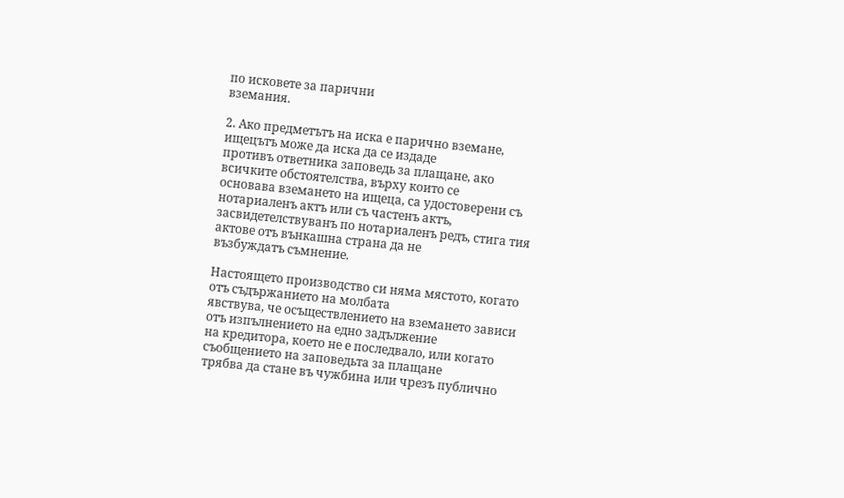по исковете за парични
вземания.

2. Ако предметътъ на иска е парично вземане, ищецътъ може да иска да се издаде
противъ ответника заповедь за плащане, ако всичките обстоятелства, върху които се
основава вземането на ищеца, са удостоверени съ нотариаленъ актъ или съ частенъ актъ,
засвидетелствуванъ по нотариаленъ редъ, стига тия актове отъ вънкашна страна да не
възбуждатъ съмнение.

Настоящето производство си няма мястото, когато отъ съдържанието на молбата
явствува, че осъществлението на вземането зависи отъ изпълнението на едно задължение
на кредитора, което не е последвало, или когато съобщението на заповедьта за плащане
трябва да стане въ чужбина или чрезъ публично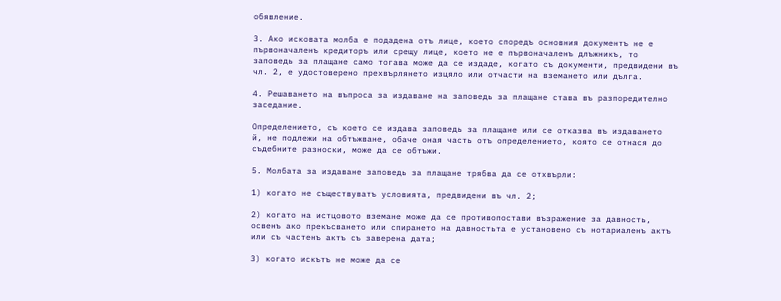обявление.

3. Ако исковата молба е подадена отъ лице, което споредъ основния документъ не е
първоначаленъ кредиторъ или срещу лице, което не е първоначаленъ длъжникъ, то
заповедь за плащане само тогава може да се издаде, когато съ документи, предвидени въ
чл. 2, е удостоверено прехвърлянето изцяло или отчасти на вземането или дълга.

4. Решаването на въпроса за издаване на заповедь за плащане става въ разпоредително
заседание.

Определението, съ което се издава заповедь за плащане или се отказва въ издаването
й, не подлежи на обтъжване, обаче оная часть отъ определението, която се отнася до
съдебните разноски, може да се обтъжи.

5. Молбата за издаване заповедь за плащане трябва да се отхвърли:

1) когато не съществуватъ условията, предвидени въ чл. 2;

2) когато на истцовото вземане може да се противопостави възражение за давность,
освенъ ако прекъсването или спирането на давностьта е установено съ нотариаленъ актъ
или съ частенъ актъ съ заверена дата;

3) когато искътъ не може да се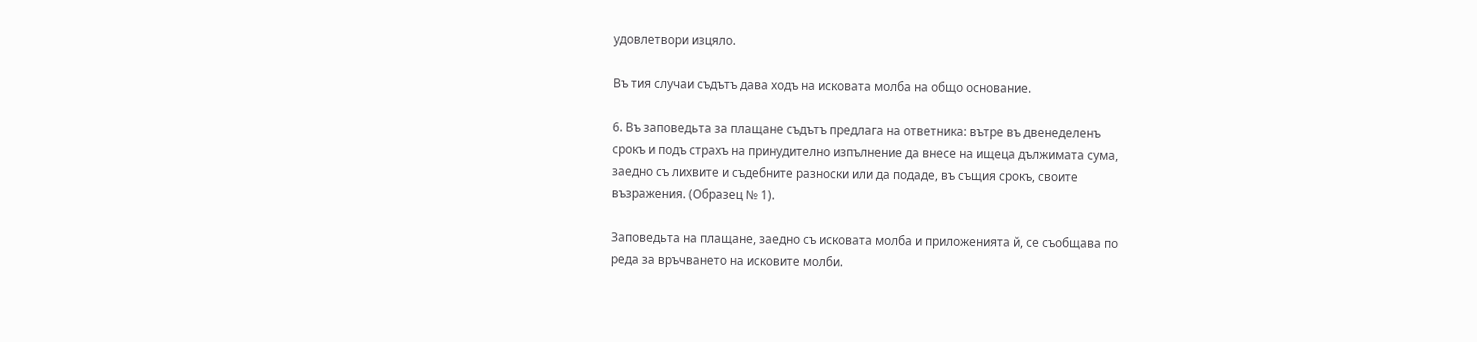удовлетвори изцяло.

Въ тия случаи съдътъ дава ходъ на исковата молба на общо основание.

6. Въ заповедьта за плащане съдътъ предлага на ответника: вътре въ двенеделенъ
срокъ и подъ страхъ на принудително изпълнение да внесе на ищеца дължимата сума,
заедно съ лихвите и съдебните разноски или да подаде, въ същия срокъ, своите
възражения. (Образец № 1).

Заповедьта на плащане, заедно съ исковата молба и приложенията й, се съобщава по
реда за връчването на исковите молби.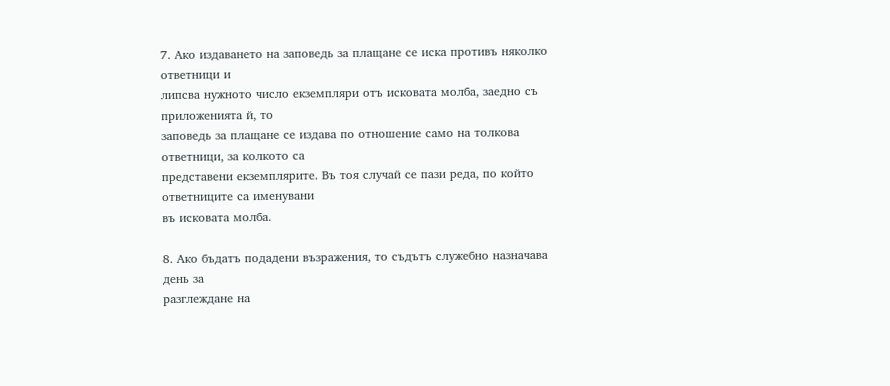7. Ако издаването на заповедь за плащане се иска противъ няколко ответници и
липсва нужното число екземпляри отъ исковата молба, заедно съ приложенията й, то
заповедь за плащане се издава по отношение само на толкова ответници, за колкото са
представени екземплярите. Въ тоя случай се пази реда, по който ответниците са именувани
въ исковата молба.

8. Ако бъдатъ подадени възражения, то съдътъ служебно назначава день за
разглеждане на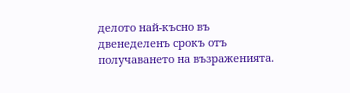делото най-късно въ двенеделенъ срокъ отъ получаването на възраженията.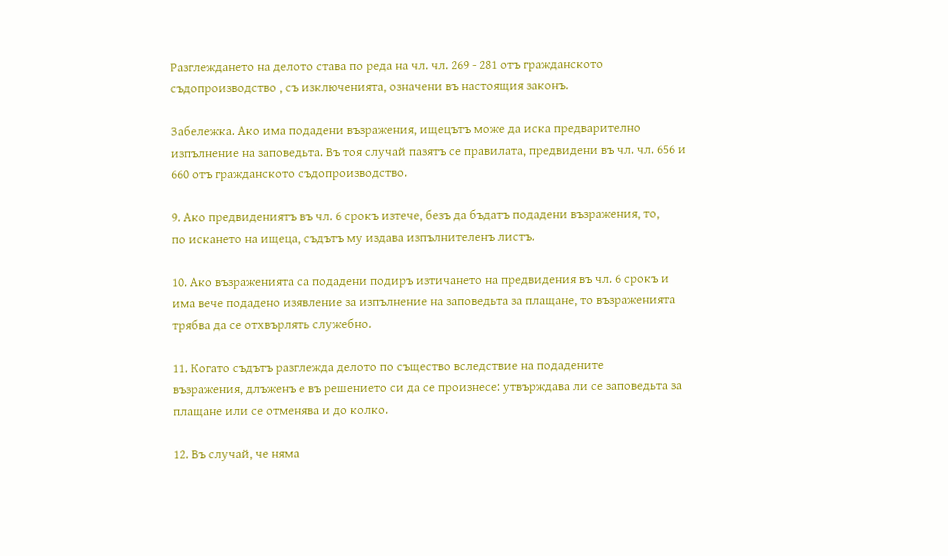Разглеждането на делото става по реда на чл. чл. 269 - 281 отъ гражданското
съдопроизводство , съ изключенията, означени въ настоящия законъ.

Забележка. Ако има подадени възражения, ищецътъ може да иска предварително
изпълнение на заповедьта. Въ тоя случай пазятъ се правилата, предвидени въ чл. чл. 656 и
660 отъ гражданското съдопроизводство.

9. Ако предвидениятъ въ чл. 6 срокъ изтече, безъ да бъдатъ подадени възражения, то,
по искането на ищеца, съдътъ му издава изпълнителенъ листъ.

10. Ако възраженията са подадени подиръ изтичането на предвидения въ чл. 6 срокъ и
има вече подадено изявление за изпълнение на заповедьта за плащане, то възраженията
трябва да се отхвърлять служебно.

11. Когато съдътъ разглежда делото по същество вследствие на подадените
възражения, длъженъ е въ решението си да се произнесе: утвърждава ли се заповедьта за
плащане или се отменява и до колко.

12. Въ случай, че няма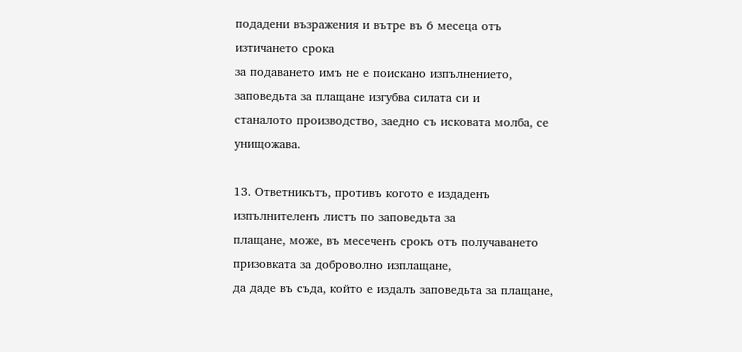подадени възражения и вътре въ 6 месеца отъ изтичането срока
за подаването имъ не е поискано изпълнението, заповедьта за плащане изгубва силата си и
станалото производство, заедно съ исковата молба, се унищожава.

13. Ответникътъ, противъ когото е издаденъ изпълнителенъ листъ по заповедьта за
плащане, може, въ месеченъ срокъ отъ получаването призовката за доброволно изплащане,
да даде въ съда, който е издалъ заповедьта за плащане,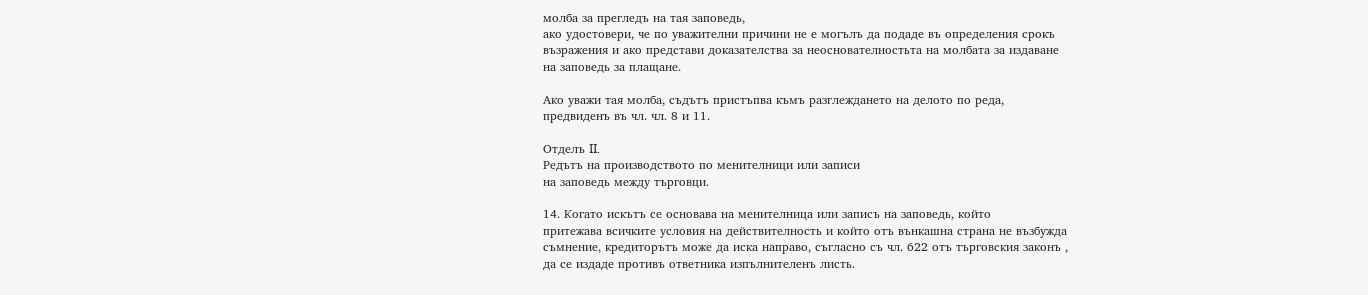молба за прегледъ на тая заповедь,
ако удостовери, че по уважителни причини не е могълъ да подаде въ определения срокъ
възражения и ако представи доказателства за неоснователностьта на молбата за издаване
на заповедь за плащане.

Ако уважи тая молба, съдътъ пристъпва къмъ разглеждането на делото по реда,
предвиденъ въ чл. чл. 8 и 11.

Отделъ II.
Редътъ на производството по менителници или записи
на заповедь между търговци.

14. Когато искътъ се основава на менителница или записъ на заповедь, който
притежава всичките условия на действителность и който отъ вънкашна страна не възбужда
съмнение, кредиторътъ може да иска направо, съгласно съ чл. 622 отъ търговския законъ ,
да се издаде противъ ответника изпълнителенъ листь.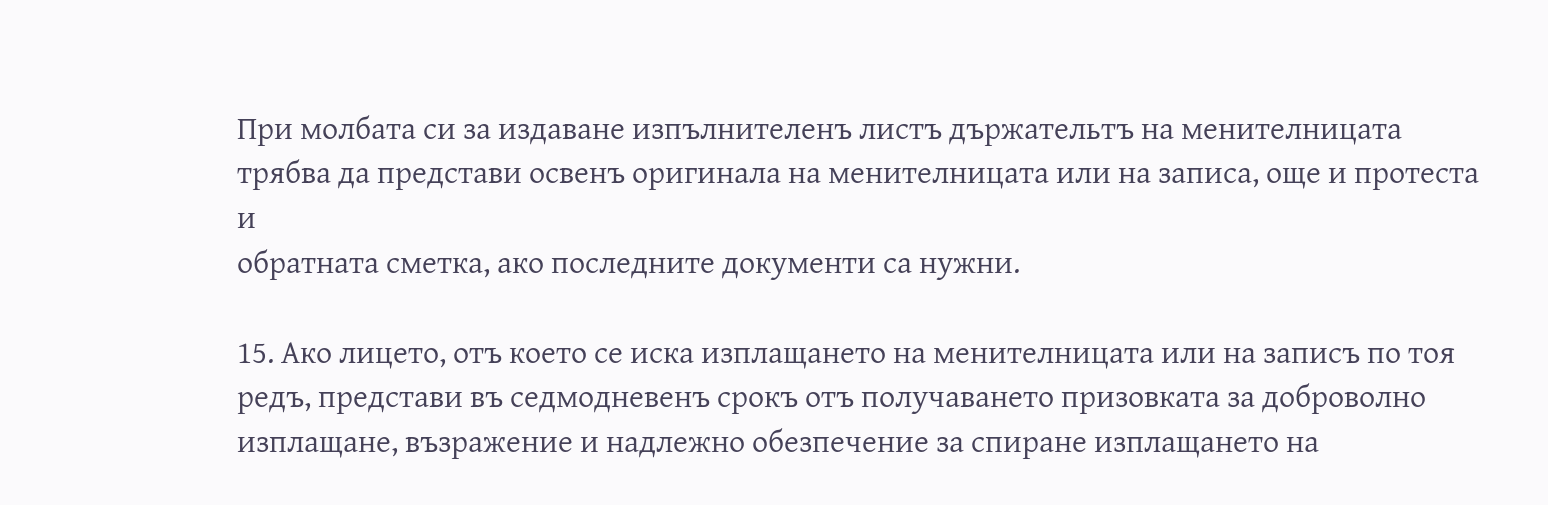При молбата си за издаване изпълнителенъ листъ държательтъ на менителницата
трябва да представи освенъ оригинала на менителницата или на записа, още и протеста и
обратната сметка, ако последните документи са нужни.

15. Ако лицето, отъ което се иска изплащането на менителницата или на записъ по тоя
редъ, представи въ седмодневенъ срокъ отъ получаването призовката за доброволно
изплащане, възражение и надлежно обезпечение за спиране изплащането на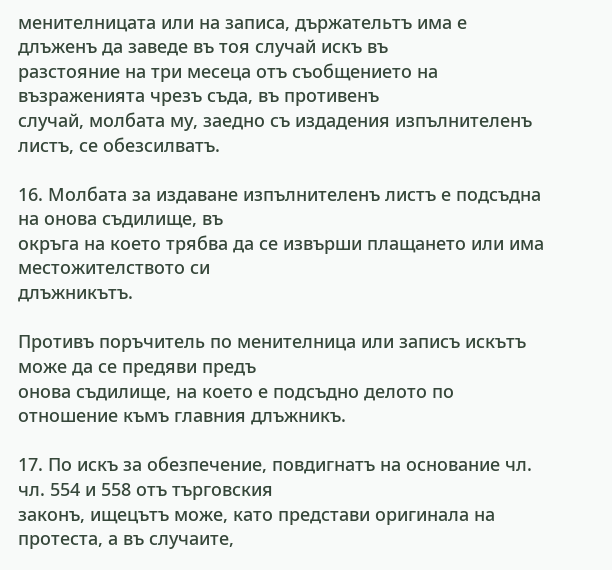менителницата или на записа, държательтъ има е длъженъ да заведе въ тоя случай искъ въ
разстояние на три месеца отъ съобщението на възраженията чрезъ съда, въ противенъ
случай, молбата му, заедно съ издадения изпълнителенъ листъ, се обезсилватъ.

16. Молбата за издаване изпълнителенъ листъ е подсъдна на онова съдилище, въ
окръга на което трябва да се извърши плащането или има местожителството си
длъжникътъ.

Противъ поръчитель по менителница или записъ искътъ може да се предяви предъ
онова съдилище, на което е подсъдно делото по отношение къмъ главния длъжникъ.

17. По искъ за обезпечение, повдигнатъ на основание чл. чл. 554 и 558 отъ търговския
законъ, ищецътъ може, като представи оригинала на протеста, а въ случаите,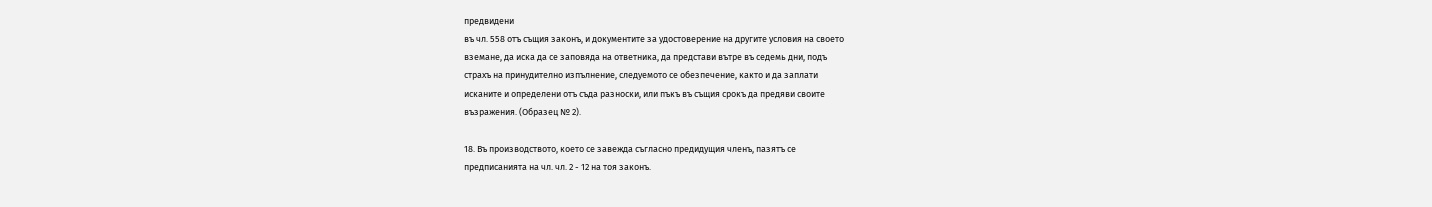предвидени
въ чл. 558 отъ същия законъ, и документите за удостоверение на другите условия на своето
вземане, да иска да се заповяда на ответника, да представи вътре въ седемь дни, подъ
страхъ на принудително изпълнение, следуемото се обезпечение, както и да заплати
исканите и определени отъ съда разноски, или пъкъ въ същия срокъ да предяви своите
възражения. (Образец № 2).

18. Въ производството, което се завежда съгласно предидущия членъ, пазятъ се
предписанията на чл. чл. 2 - 12 на тоя законъ.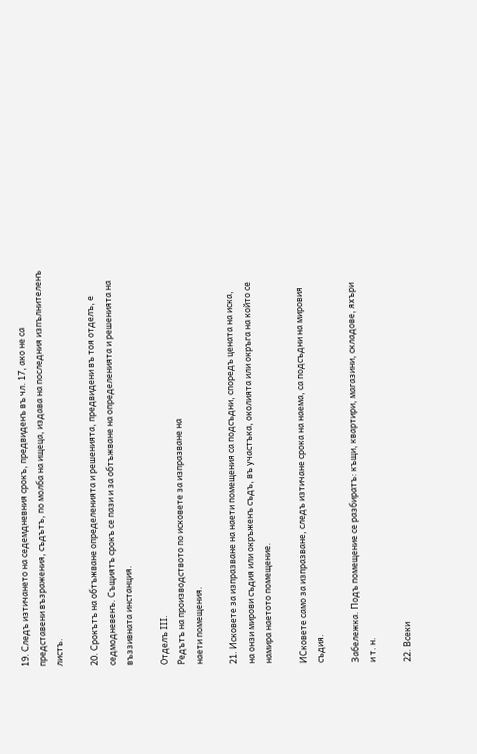19. Следъ изтичането на седемдневния срокъ, предвиденъ въ чл. 17, ако не са
представени възражения, съдътъ, по молба на ищеца, издава на последния изпълнителенъ
листъ.

20. Срокътъ на обтъжване определенията и решенията, предвидени въ тоя отделъ, е
седмодневенъ. Същиятъ срокъ се пази и за обтъжване на определенията и решенията на
въззивната инстанция.

Отделъ III.
Редътъ на производството по исковете за изпразване на
наети помещения.

21. Исковете за изпразване на наети помещения са подсъдни, споредъ цената на иска,
на онзи мирови съдия или окръженъ съдъ, въ участъка, околията или окръга на който се
намира наетото помещение.

ИСковете само за изпразване, следъ изтичане срока на наема, са подсъдни на мировия
съдия.

Забележка. Подъ помещение се разбиратъ: къщи, квартири, магазини, складове, яхъри
и т. н.

22. Всеки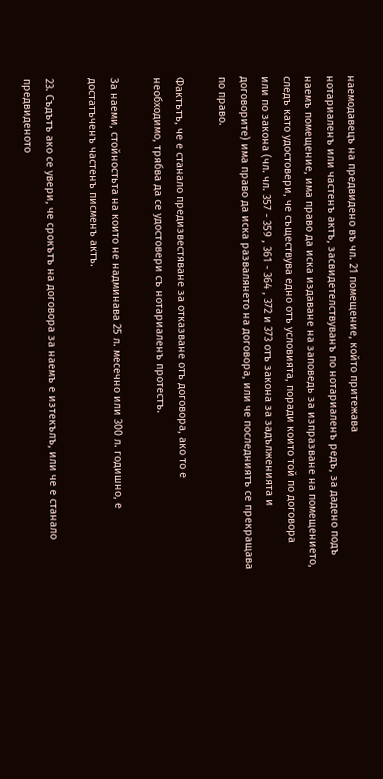наемодавецъ на предвидено въ чл. 21 помещение, който притежава
нотариаленъ или частенъ актъ, засвидетелствуванъ по нотариаленъ редъ, за дадено подъ
наемъ помещение, има право да иска издаване на заповедь за изпразване на помещението,
следъ като удостовери, че съществува едно отъ условията, поради които той по договора
или по закона (чл. чл. 357 - 359 , 361 - 364 , 372 и 373 отъ закона за задълженията и
договорите) има право да иска развалянето на договора, или че последниятъ се прекращава
по право.

Фактътъ, че е станало предизвестяване за отказване отъ договора, ако то е
необходимо, трябва да се удостовери съ нотариаленъ протестъ.

За наеми, стойностьта на които не надминава 25 л. месечно или 300 л. годишно, е
достатъченъ частенъ писменъ актъ.

23. Съдътъ ако се увери, че срокътъ на договора за наемъ е изтекълъ, или че е станало
предвиденото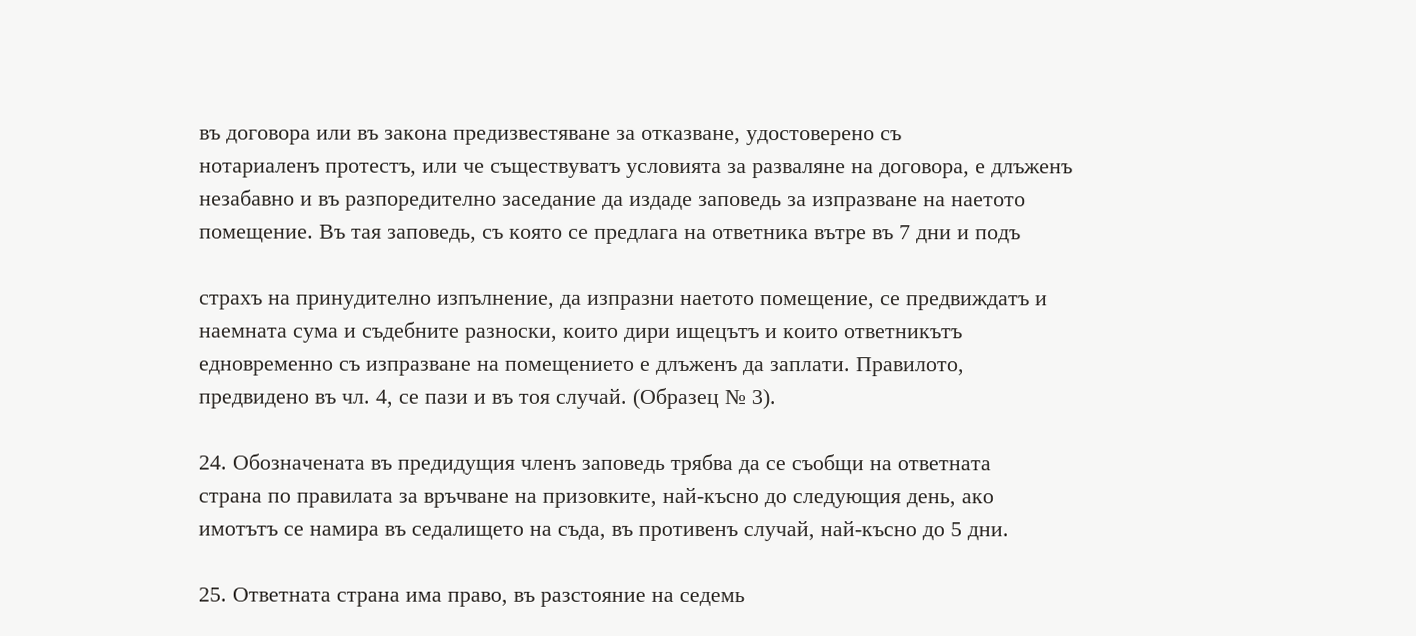въ договора или въ закона предизвестяване за отказване, удостоверено съ
нотариаленъ протестъ, или че съществуватъ условията за разваляне на договора, е длъженъ
незабавно и въ разпоредително заседание да издаде заповедь за изпразване на наетото
помещение. Въ тая заповедь, съ която се предлага на ответника вътре въ 7 дни и подъ

страхъ на принудително изпълнение, да изпразни наетото помещение, се предвиждатъ и
наемната сума и съдебните разноски, които дири ищецътъ и които ответникътъ
едновременно съ изпразване на помещението е длъженъ да заплати. Правилото,
предвидено въ чл. 4, се пази и въ тоя случай. (Образец № 3).

24. Обозначената въ предидущия членъ заповедь трябва да се съобщи на ответната
страна по правилата за връчване на призовките, най-късно до следующия день, ако
имотътъ се намира въ седалището на съда, въ противенъ случай, най-късно до 5 дни.

25. Ответната страна има право, въ разстояние на седемь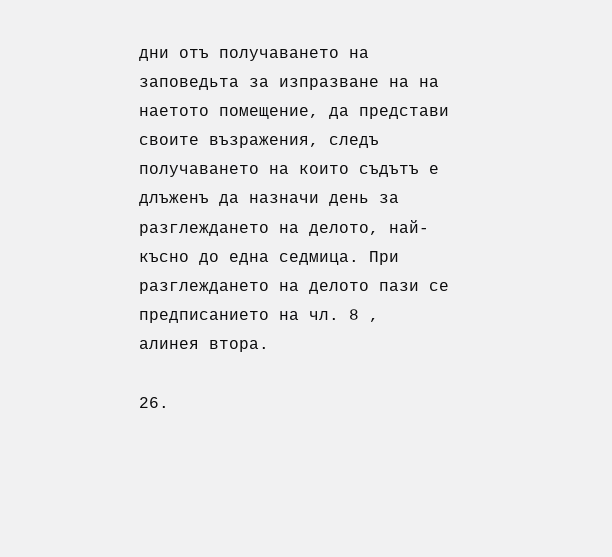дни отъ получаването на
заповедьта за изпразване на на наетото помещение, да представи своите възражения, следъ
получаването на които съдътъ е длъженъ да назначи день за разглеждането на делото, най-
късно до една седмица. При разглеждането на делото пази се предписанието на чл. 8 ,
алинея втора.

26.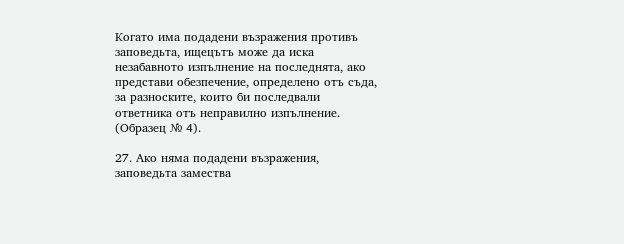Когато има подадени възражения противъ заповедьта, ищецътъ може да иска
незабавното изпълнение на последнята, ако представи обезпечение, определено отъ съда,
за разноските, които би последвали ответника отъ неправилно изпълнение. (Образец № 4).

27. Ако няма подадени възражения, заповедьта замества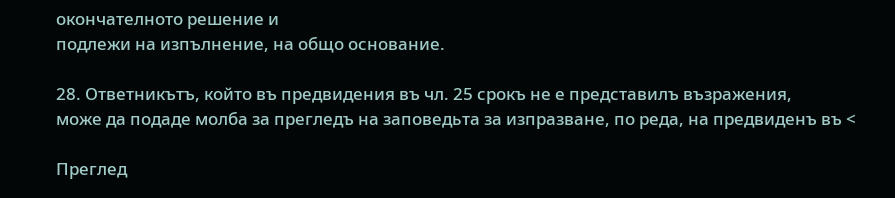окончателното решение и
подлежи на изпълнение, на общо основание.

28. Ответникътъ, който въ предвидения въ чл. 25 срокъ не е представилъ възражения,
може да подаде молба за прегледъ на заповедьта за изпразване, по реда, на предвиденъ въ <

Преглед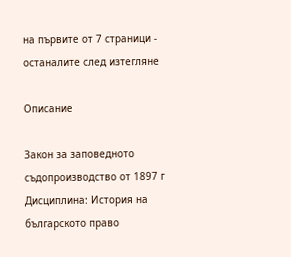на първите от 7 страници - останалите след изтегляне

Описание

Закон за заповедното съдопроизводство от 1897 г Дисциплина: История на българското право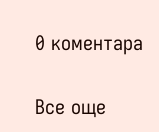0 коментара

Все още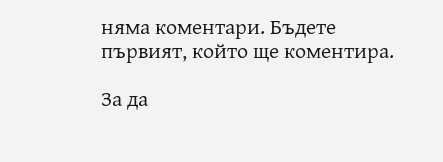няма коментари. Бъдете първият, който ще коментира.

За да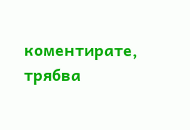коментирате, трябва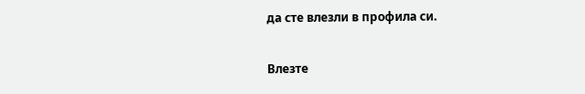да сте влезли в профила си.

Влезте